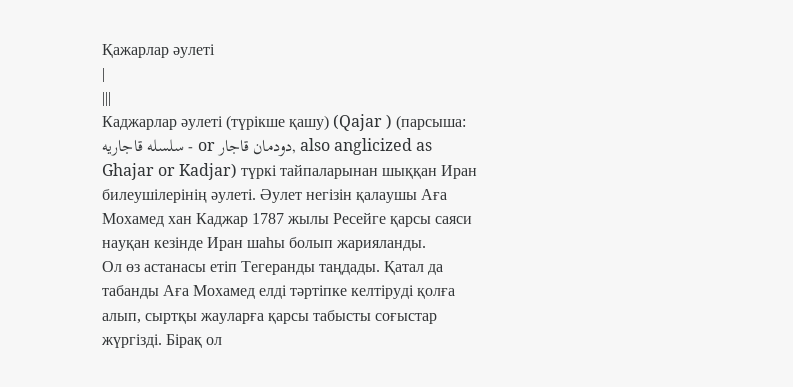Қажарлар әулеті
|
|||
Каджарлар әулеті (түрікше қашу) (Qajar ) (парсыша: سلسله قاجاریه - or دودمان قاجار, also anglicized as Ghajar or Kadjar) түркі тайпаларынан шыққан Иран билеушілерінің әулеті. Әулет негізін қалаушы Аға Мохамед хан Каджар 1787 жылы Ресейге қарсы саяси науқан кезінде Иран шаһы болып жарияланды.
Ол өз астанасы етіп Тегеранды таңдады. Қатал да табанды Аға Мохамед елді тәртіпке келтіруді қолға алып, сыртқы жауларға қарсы табысты соғыстар жүргізді. Бірақ ол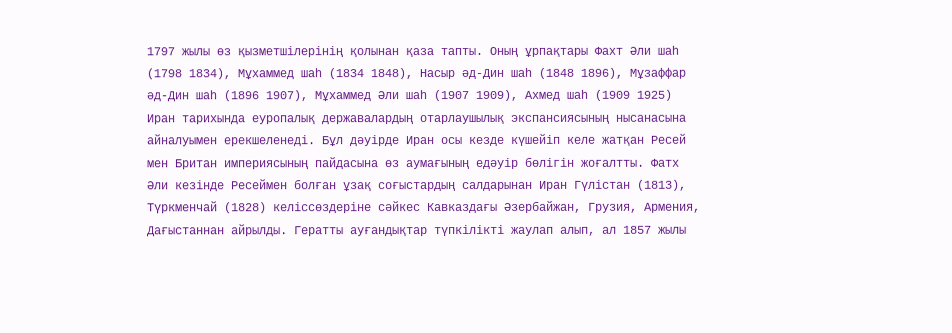1797 жылы өз қызметшілерінің қолынан қаза тапты. Оның ұрпақтары Фахт Әли шаһ (1798 1834), Мұхаммед шаһ (1834 1848), Насыр әд-Дин шаһ (1848 1896), Мұзаффар әд-Дин шаһ (1896 1907), Мұхаммед Әли шаһ (1907 1909), Ахмед шаһ (1909 1925) Иран тарихында еуропалық державалардың отарлаушылық экспансиясының нысанасына айналуымен ерекшеленеді. Бұл дәуірде Иран осы кезде күшейіп келе жатқан Ресей мен Британ империясының пайдасына өз аумағының едәуір бөлігін жоғалтты. Фатх Әли кезінде Ресеймен болған ұзақ соғыстардың салдарынан Иран Гүлістан (1813), Түркменчай (1828) келіссөздеріне сәйкес Кавказдағы Әзербайжан, Грузия, Армения, Дағыстаннан айрылды. Гератты ауғандықтар түпкілікті жаулап алып, ал 1857 жылы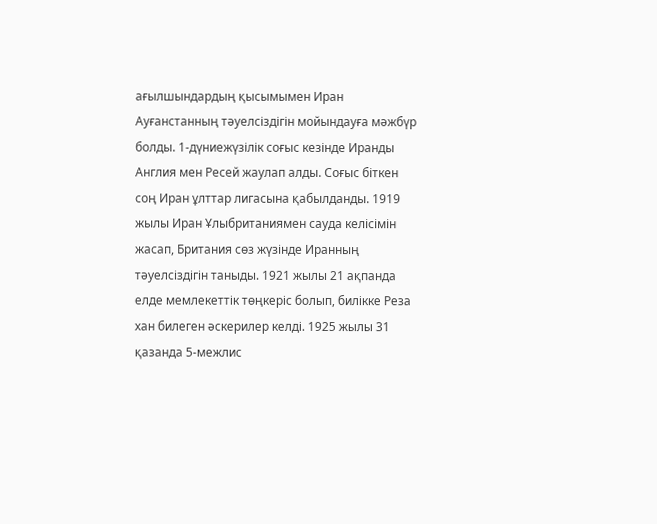ағылшындардың қысымымен Иран Ауғанстанның тәуелсіздігін мойындауға мәжбүр болды. 1-дүниежүзілік соғыс кезінде Иранды Англия мен Ресей жаулап алды. Соғыс біткен соң Иран ұлттар лигасына қабылданды. 1919 жылы Иран Ұлыбританиямен сауда келісімін жасап, Британия сөз жүзінде Иранның тәуелсіздігін таныды. 1921 жылы 21 ақпанда елде мемлекеттік төңкеріс болып, билікке Реза хан билеген әскерилер келді. 1925 жылы 31 қазанда 5-межлис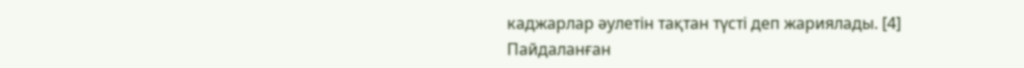каджарлар әулетін тақтан түсті деп жариялады. [4]
Пайдаланған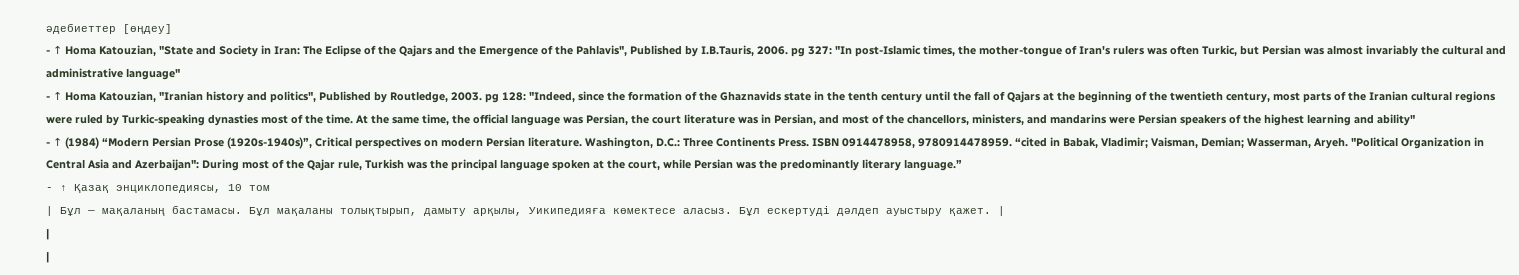әдебиеттер [өңдеу]
- ↑ Homa Katouzian, "State and Society in Iran: The Eclipse of the Qajars and the Emergence of the Pahlavis", Published by I.B.Tauris, 2006. pg 327: "In post-Islamic times, the mother-tongue of Iran's rulers was often Turkic, but Persian was almost invariably the cultural and administrative language"
- ↑ Homa Katouzian, "Iranian history and politics", Published by Routledge, 2003. pg 128: "Indeed, since the formation of the Ghaznavids state in the tenth century until the fall of Qajars at the beginning of the twentieth century, most parts of the Iranian cultural regions were ruled by Turkic-speaking dynasties most of the time. At the same time, the official language was Persian, the court literature was in Persian, and most of the chancellors, ministers, and mandarins were Persian speakers of the highest learning and ability"
- ↑ (1984) “Modern Persian Prose (1920s-1940s)”, Critical perspectives on modern Persian literature. Washington, D.C.: Three Continents Press. ISBN 0914478958, 9780914478959. “cited in Babak, Vladimir; Vaisman, Demian; Wasserman, Aryeh. "Political Organization in Central Asia and Azerbaijan": During most of the Qajar rule, Turkish was the principal language spoken at the court, while Persian was the predominantly literary language.”
- ↑ Қазақ энциклопедиясы, 10 том
| Бұл — мақаланың бастамасы. Бұл мақаланы толықтырып, дамыту арқылы, Уикипедияға көмектесе аласыз. Бұл ескертуді дәлдеп ауыстыру қажет. |
|
|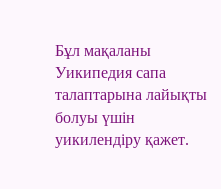Бұл мақаланы Уикипедия сапа талаптарына лайықты болуы үшін уикилендіру қажет.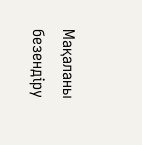Мақаланы безендіру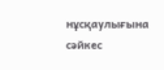нұсқаулығына сәйкес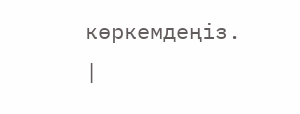көркемдеңіз.
|